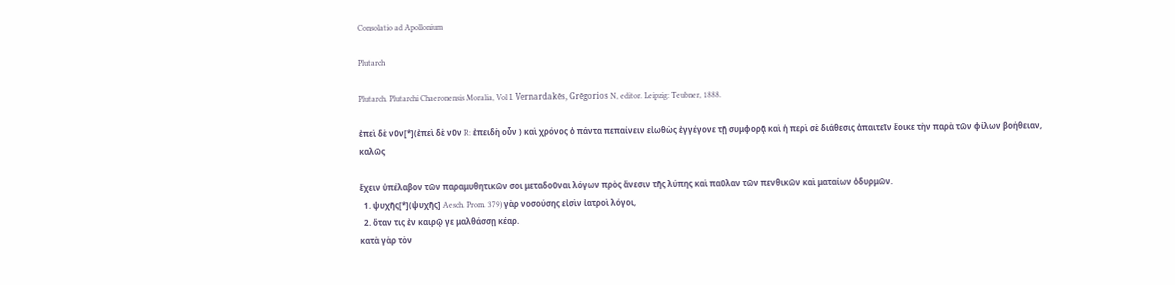Consolatio ad Apollonium

Plutarch

Plutarch. Plutarchi Chaeronensis Moralia, Vol I. Vernardakēs, Grēgorios N, editor. Leipzig: Teubner, 1888.

ἐπεὶ δὲ νῦν[*](ἐπεὶ δὲ νῦν R: ἐπειδὴ οὖν ) καὶ χρόνος ὁ πάντα πεπαίνειν εἰωθὼς ἐγγέγονε τῇ συμφορᾷ καὶ ἡ περὶ σὲ διάθεσις ἀπαιτεῖν ἔοικε τὴν παρὰ τῶν φίλων βοήθειαν, καλῶς

ἔχειν ὑπέλαβον τῶν παραμυθητικῶν σοι μεταδοῦναι λόγων πρὸς ἄνεσιν τῆς λύπης καὶ παῦλαν τῶν πενθικῶν καὶ ματαίων ὀδυρμῶν.
  1. ψυχῆς[*](ψυχῆς] Aesch. Prom. 379) γὰρ νοσούσης εἰσὶν ἰατροὶ λόγοι,
  2. ὅταν τις ἐν καιρῷ γε μαλθάσσῃ κέαρ.
κατὰ γὰρ τὸν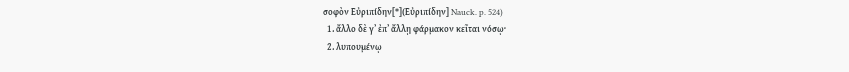σοφὸν Εὐριπίδην[*](Εὐριπίδην] Nauck. p. 524)
  1. ἄλλο δὲ γʼ ἐπʼ ἄλλῃ φάρμακον κεῖται νόσῳ·
  2. λυπουμένῳ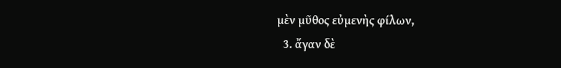μὲν μῦθος εὐμενὴς φίλων,
  3. ἄγαν δὲ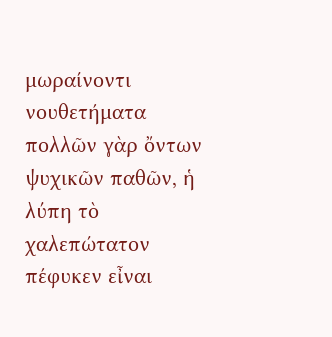μωραίνοντι νουθετήματα
πολλῶν γὰρ ὄντων ψυχικῶν παθῶν, ἡ λύπη τὸ χαλεπώτατον πέφυκεν εἶναι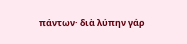πάντων· διὰ λύπην γάρ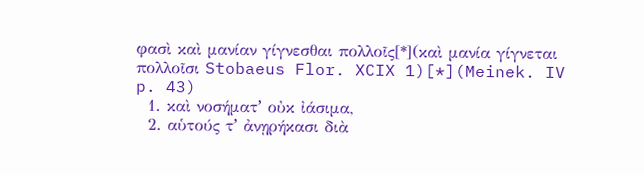φασὶ καὶ μανίαν γίγνεσθαι πολλοῖς[*](καὶ μανία γίγνεται πολλοῖσι Stobaeus Flor. XCIX 1)[*](Meinek. IV p. 43)
  1. καὶ νοσήματʼ οὐκ ἰάσιμα,
  2. αὑτούς τʼ ἀνῃρήκασι διὰ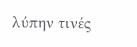λύπην τινές